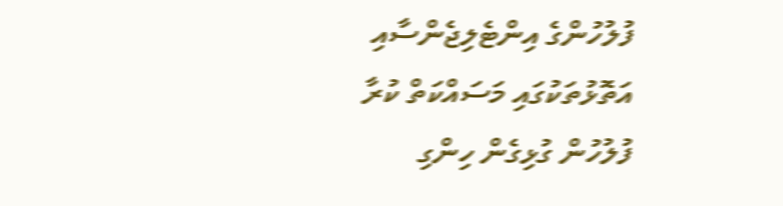ފުލުހުންގެ އިންޓެލިޖެންސާއި އަތޮޅުތަކުގައި މަސައްކަތް ކުރާ ފުލުހުން ގުޅިގެން ހިންގި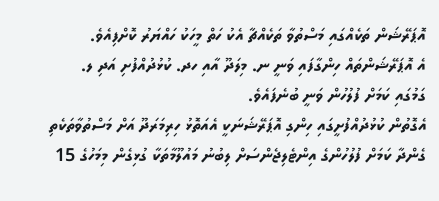އޮޕަރޭޝަން ތަކެއްގައި މަސްތުވާ ތަކެއްޗާ އެކު ހަތް މީހަކު ހައްޔަރު ކޮށްފިއެވެ.
އެ އޮޕަރޭޝަންތައް ހިންގާފައި ވަނީ ނ. މިލަދޫ އާއި ހދ. ކުޅުދުއްފުށި އަދި ލ. ގަމުގައި ކަމަށް ފުލުހުން ވަނީ ބުނެފައެވެ.
އެގޮތުން ކުޅުދުއްފުށީގައި ހިންގި އޮޕަރޭޝަނަކީ އެއަތޮޅު ހިރިމަރަދޫ އަށް މަސްތުވާތަކެތި ގެންދާ ކަމަށް ފުލުހުންގެ އިންޓެލިޖެންސަށް ލިބުނު މައުލޫމާތަކާ ގުޅިގެން މިމަހުގެ 15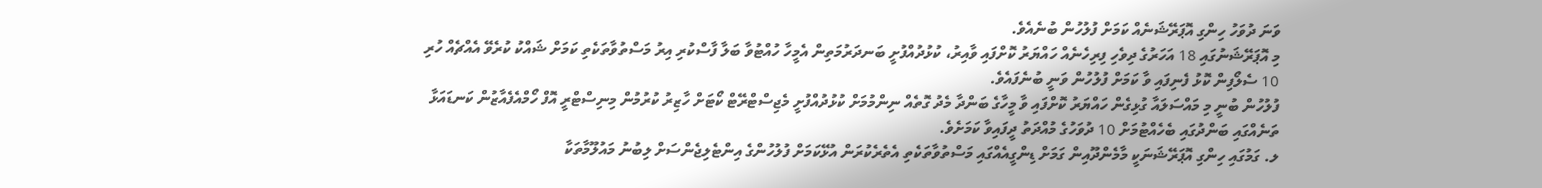ވަނަ ދުވަހު ހިންގި އޮޕަރޭޝަނެއް ކަމަށް ފުލުހުން ބުނެއެވެ.
މި އޮޕަރޭޝަނުގައި 18 އަހަރުގެ ދިވެހި ފިރިހެނެއް ހައްޔަރު ކޮށްފައި ވާއިރު، ކުޅުދުއްފުށީ ބަނދަރުމަތިން އެމީހާ ހުއްޓުވާ ބަލާ ފާސްކުރި އިރު މަސްތުވާތަކެތި ކަމަށް ޝައްކު ކުރެވޭ އެއްޗެއް ހުރި 10 ސެލޯފިން ކޮޅު ފެނިފައި ވާ ކަމަށް ފުލުހުން ވަނީ ބުނެފައެވެ.
ފުލުހުން ބުނީ މި މައްސަލައާ ގުޅިގެން ހައްޔަރު ކޮށްފައި ވާ މީހާގެ ބަންދާ މެދު ގޮތެއް ނިންމުމަށް ކުޅުދުއްފުށީ މެޖިސްޓްރޭޓް ކޯޓަށް ހާޒިރު ކުރުމުން މިނިސްޓްރީ އޮފް ހޯމްއެފެއާޒުން ކަނޑައަޅާ ތަނެއްގައި ބަންދުގައި ބެހެއްޓުމަށް 10 ދުވަހުގެ މުއްދަތު ދީފައިވާ ކަމަށެވެ.
ލ. ގަމުގައި ހިންގި އޮޕަރޭޝަނަކީ މާމެންދޫއިން ގަމަށް ޑިންގީއެއްގައި މަސްތުވާތަކެތި އެތެރެކުރަން އުޅޭކަމަށް ފުލުހުންގެ އިންޓެލިޖެންސަށް ލިބުނު މައުލޫމާތަކާ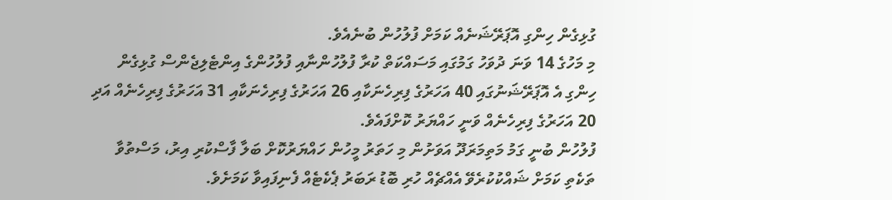ގުޅިގެން ހިންގި އޮޕަރޭޝަނެއް ކަމަށް ފުލުހުން ބުނެއެވެ.
މި މަހުގެ 14 ވަނަ ދުވަހު ގަމުގައި މަސައްކަތް ކުރާ ފުލުހުންނާއި ފުލުހުންގެ އިންޓެލިޖެންސް ގުޅިގެން ހިންގި އެ އޮޕަރޭޝަނުގައި 40 އަހަރުގެ ފިރިހެނަކާއި 26 އަހަރުގެ ފިރިހެނަކާއި 31 އަހަރުގެ ފިރިހެނެއް އަދި 20 އަހަރުގެ ފިރިހެނެއް ވަނީ ހައްޔަރު ކޮށްފައެވެ.
ފުލުހުން ބުނީ ގަމު މަތިމަރަދޫ އަވަށުން މި ހަތަރު މީހުން ހައްޔަރުކޮށް ބަލާ ފާސްކުރި އިރު، މަސްތުވާ ތަކެތި ކަމަށް ޝައްކުކުރެވޭ އެއްޗެއް ހުރި ބޮޑު ރަބަރު ޕެކެޓެއް ފެނިފައިވާ ކަމަށެވެ.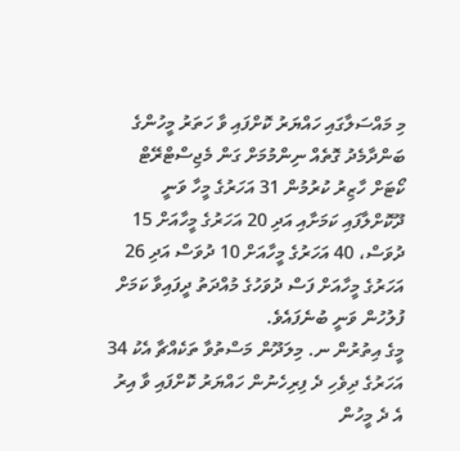މި މައްސަލާގައި ހައްޔަރު ކޮށްފައި ވާ ހަތަރު މީހުންގެ ބަންދާމެދު ގޮތެއް ނިންމުމަށް ގަން މެޖިސްޓްރޭޓް ކޯޓަށް ހާޒިރު ކުރުމުން 31 އަހަރުގެ މީހާ ވަނީ ދޫކޮށްލާފައި ކަމަށާއި އަދި 20 އަހަރުގެ މީހާއަށް 15 ދުވަސް، 40 އަހަރުގެ މީހާއަށް 10 ދުވަސް އަދި 26 އަހަރުގެ މީހާއަށް ފަސް ދުވަހުގެ މުއްދަތު ދީފައިވާ ކަމަށް ފުލުހުން ވަނީ ބުނެފައެވެ.
މީގެ އިތުރުން ނ. މިލަދޫން މަސްތުވާ ތަކެއްޗާ އެކު 34 އަހަރުގެ ދިވެހި ދެ ފިރިހެނުން ހައްޔަރު ކޮށްފައި ވާ އިރު އެ ދެ މީހުން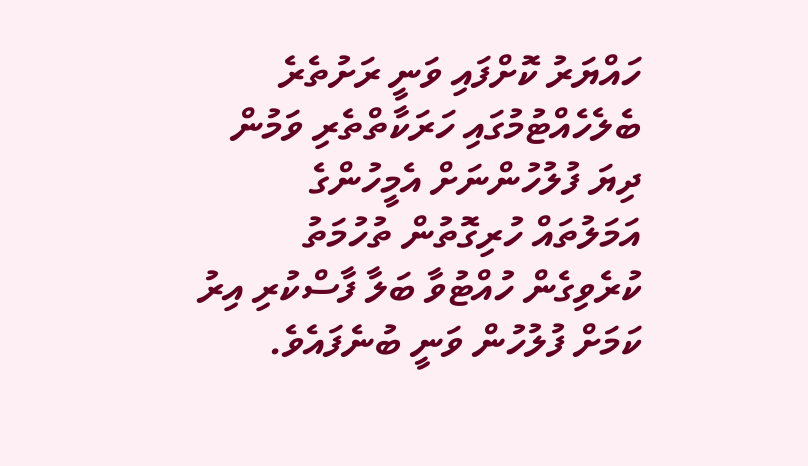ހައްޔަރު ކޮށްފައި ވަނީ ރަށުތެރެ ބެލެހެއްޓުމުގައި ހަރަކާތްތެރި ވަމުން ދިޔަ ފުލުހުންނަށް އެމީހުންގެ އަމަލުތައް ހުރިގޮތުން ތުހުމަތު ކުރެވިގެން ހުއްޓުވާ ބަލާ ފާސްކުރި އިރު ކަމަށް ފުލުހުން ވަނީ ބުނެފައެވެ.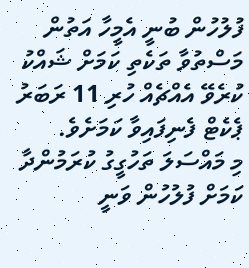ފުލުހުން ބުނީ އެމީހާ އަތުން މަސްތުވާ ތަކެތި ކަމަށް ޝައްކު ކުރެވޭ އެއްޗެއް ހުރި 11 ރަބަރު ޕެކެޓް ފެނިފައިވާ ކަމަށެވެ.
މި މައްސަލަ ތަހުގީގު ކުރަމުންދާ ކަމަށް ފުލުހުން ވަނީ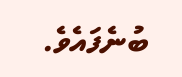ބުނެފައެވެ.